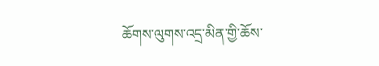ཆོགས་ལུགས་འདྲ་མིན་གྱི་ཆོས་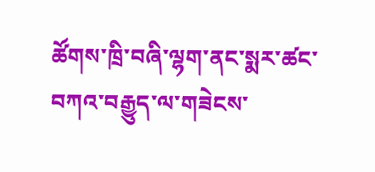ཚོགས་ཁྲི་བཞི་ལྷག་ནང་སྨར་ཚང་བཀའ་བརྒྱུད་ལ་གཟེངས་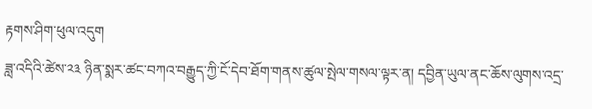རྟགས་ཤིག་ཕུལ་འདུག
ཟླ་འདིའི་ཚེས་༢༣ ཉིན་སྨར་ཚང་བཀའ་བརྒྱུད་ཀྱི་ངོ་དེབ་ཐོག་གནས་ཚུལ་སྤེལ་གསལ་ལྟར་ན། དབྱིན་ཡུལ་ནང་ཆོས་ལུགས་འདྲ་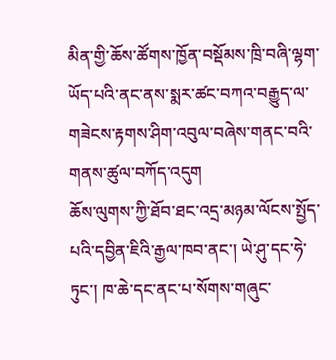མིན་གྱི་ཆོས་ཚོགས་ཁྱོན་བསྡོམས་ཁྲི་བཞི་ལྷག་ཡོད་པའི་ནང་ནས་སྨར་ཚང་བཀའ་བརྒྱུད་ལ་གཟེངས་རྟགས་ཤིག་འབུལ་བཞེས་གནང་བའི་གནས་ཚུལ་བཀོད་འདུག
ཆོས་ལུགས་ཀྱི་ཐོབ་ཐང་འདྲ་མཉམ་ལོངས་སྤྱོད་པའི་དབྱིན་ཇིའི་རྒྱལ་ཁབ་ནང་། ཡེ་ཤུ་དང་ཧེ་ཏུང་། ཁ་ཆེ་དང་ནང་པ་སོགས་གཞུང་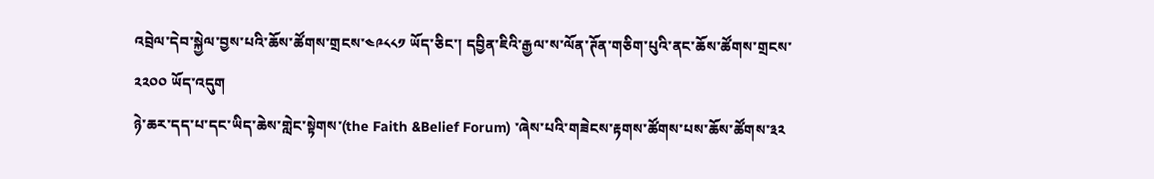འབྲེལ་དེབ་སྐྱེལ་བྱས་པའི་ཆོས་ཚོགས་གྲངས་༤༩༨༨༡ ཡོད་ཅིང་། དབྱིན་ཇིའི་རྒྱལ་ས་ལོན་ཊོན་གཅིག་པུའི་ནང་ཆོས་ཚོགས་གྲངས་༢༢༠༠ ཡོད་འདུག
ཉེ་ཆར་དད་པ་དང་ཡིད་ཆེས་གླེང་སྟེགས་(the Faith &Belief Forum) ་ཞེས་པའི་གཟེངས་རྟགས་ཚོགས་པས་ཆོས་ཚོགས་༣༢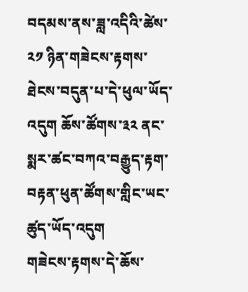བདམས་ནས་ཟླ་འདིའི་ཚེས་༢༡ ཉིན་གཟེངས་རྟགས་ཐེངས་བདུན་པ་དེ་ཕུལ་ཡོད་འདུག ཆོས་ཚོགས་༣༢ ནང་སྨར་ཚང་བཀའ་བརྒྱུད་རྟག་བརྟན་ཕུན་ཚོགས་གླིང་ཡང་ཚུད་ཡོད་འདུག
གཟེངས་རྟགས་དེ་ཆོས་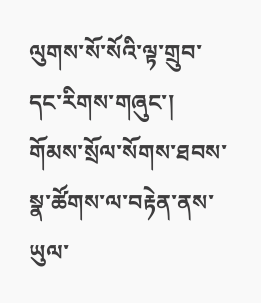ལུགས་སོ་སོའི་ལྟ་གྲུབ་དང་རིགས་གཞུང་། གོམས་སྲོལ་སོགས་ཐབས་སྣ་ཚོགས་ལ་བརྟེན་ནས་ཡུལ་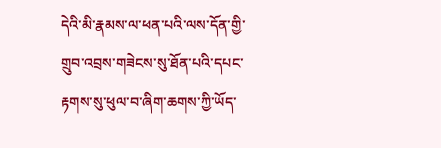དེའི་མི་རྣམས་ལ་ཕན་པའི་ལས་དོན་གྱི་གྲུབ་འབྲས་གཟེངས་སུ་ཐོན་པའི་དཔང་རྟགས་སུ་ཕུལ་བ་ཞིག་ཆགས་ཀྱི་ཡོད་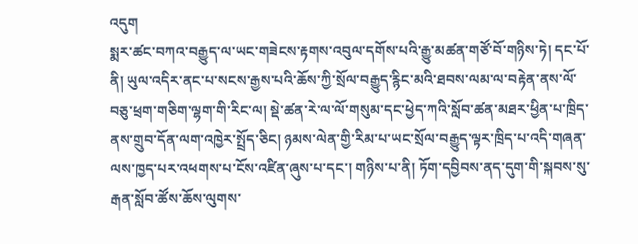འདུག
སྨར་ཚང་བཀའ་བརྒྱུད་ལ་ཡང་གཟེངས་རྟགས་འབུལ་དགོས་པའི་རྒྱུ་མཚན་གཙོ་བོ་གཉིས་ཏེ། དང་པོ་ནི། ཡུལ་འདིར་ནང་པ་སངས་རྒྱས་པའི་ཆོས་ཀྱི་སྲོལ་བརྒྱུད་རྙིང་མའི་ཐབས་ལམ་ལ་བརྟེན་ནས་ལོ་བཅུ་ཕྲག་གཅིག་ལྷག་གི་རིང་ལ། སྡེ་ཚན་རེ་ལ་ལོ་གསུམ་དང་ཕྱེད་ཀའི་སློབ་ཚན་མཐར་ཕྱིན་པ་ཁྲིད་ནས་གྲུབ་དོན་ལག་འཁྱེར་སྤྲོད་ཅིང། ཉམས་ལེན་གྱི་རིམ་པ་ཡང་སྲོལ་བརྒྱུད་ལྟར་ཁྲིད་པ་འདི་གཞན་ལས་ཁྱད་པར་འཕགས་པ་ངོས་འཛིན་ཞུས་པ་དང་། གཉིས་པ་ནི། ཏོག་དབྱིབས་ནད་དུག་གི་སྐབས་སུ་རྒན་སློབ་ཚོས་ཆོས་ལུགས་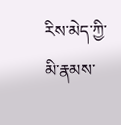རིས་མེད་ཀྱི་མི་རྣམས་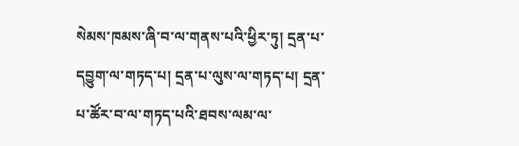སེམས་ཁམས་ཞི་བ་ལ་གནས་པའི་ཕྱིར་ཏུ། དྲན་པ་དབྱུག་ལ་གཏད་པ། དྲན་པ་ལུས་ལ་གཏད་པ། དྲན་པ་ཚོར་བ་ལ་གཏད་པའི་ཐབས་ལམ་ལ་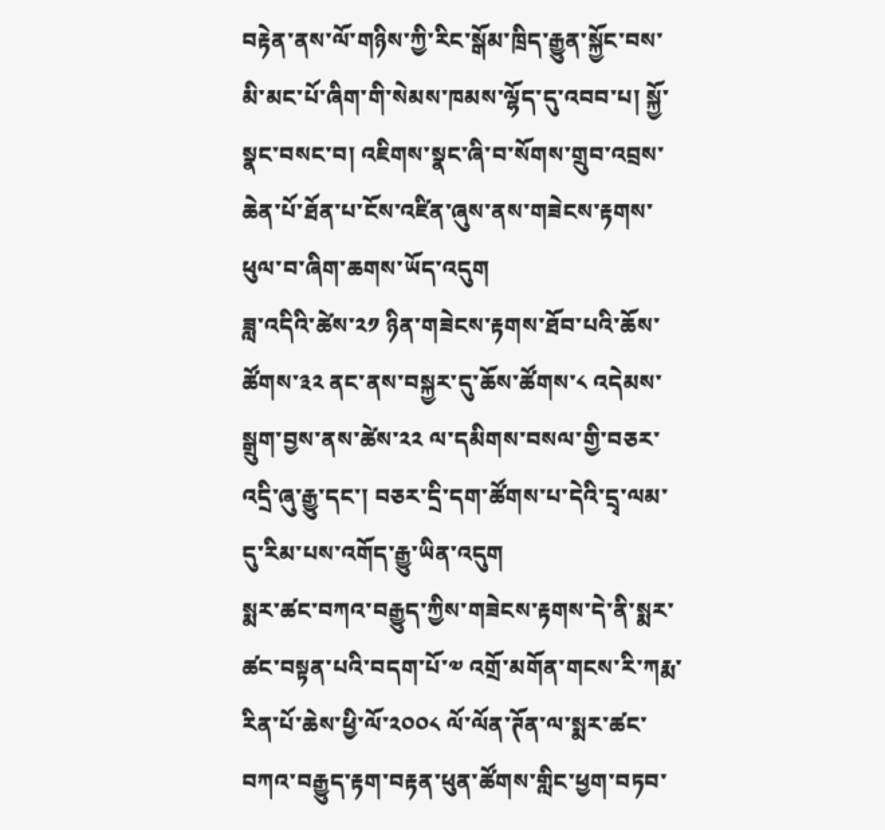བརྟེན་ནས་ལོ་གཉིས་ཀྱི་རིང་སྒོམ་ཁྲིད་རྒྱུན་སྐྱོང་བས་མི་མང་པོ་ཞིག་གི་སེམས་ཁམས་ལྷོད་དུ་འབབ་པ། སྐྱོ་སྣང་བསང་བ། འཇིགས་སྣང་ཞི་བ་སོགས་གྲུབ་འབྲས་ཆེན་པོ་ཐོན་པ་ངོས་འཛིན་ཞུས་ནས་གཟེངས་རྟགས་ཕུལ་བ་ཞིག་ཆགས་ཡོད་འདུག
ཟླ་འདིའི་ཚེས་༢༡ ཉིན་གཟེངས་རྟགས་ཐོབ་པའི་ཆོས་ཚོགས་༣༢ ནང་ནས་བསྐྱར་དུ་ཆོས་ཚོགས་༨ འདེམས་སྒྲུག་བྱས་ནས་ཚེས་༢༢ ལ་དམིགས་བསལ་གྱི་བཅར་འདྲི་ཞུ་རྒྱུ་དང་། བཅར་དྲི་དག་ཚོགས་པ་དེའི་དྲྭ་ལམ་དུ་རིམ་པས་འགོད་རྒྱུ་ཡིན་འདུག
སྨར་ཚང་བཀའ་བརྒྱུད་ཀྱིས་གཟེངས་རྟགས་དེ་ནི་སྨར་ཚང་བསྟན་པའི་བདག་པོ་༧ འགྲོ་མགོན་གངས་རི་ཀརྨ་རིན་པོ་ཆེས་ཕྱི་ལོ་༢༠༠༨ ལོ་ལོན་ཊོན་ལ་སྨར་ཚང་བཀའ་བརྒྱུད་རྟག་བརྟན་ཕུན་ཚོགས་གླིང་ཕྱག་བཏབ་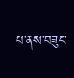པ་ནས་བཟུང་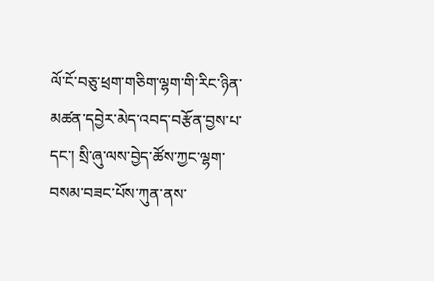ལོ་ངོ་བཅུ་ཕྲག་གཅིག་ལྷག་གི་རིང་ཉིན་མཚན་དབྱེར་མེད་འབད་བརྩོན་བྱས་པ་དང་། སྲི་ཞུ་ལས་བྱེད་ཚོས་ཀྱང་ལྷག་བསམ་བཟང་པོས་ཀུན་ནས་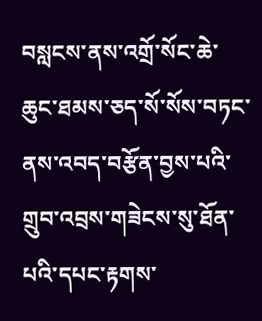བསླངས་ནས་འགྲོ་སོང་ཆེ་ཆུང་ཐམས་ཅད་སོ་སོས་བཏང་ནས་འབད་བརྩོན་བྱས་པའི་གྲུབ་འབྲས་གཟེངས་སུ་ཐོན་པའི་དཔང་རྟགས་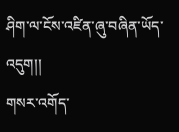ཤིག་ལ་ངོས་འཛིན་ཞུ་བཞིན་ཡོད་འདུག།།
གསར་འགོད་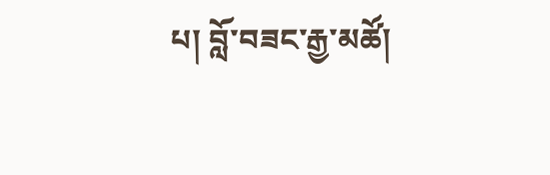པ། བློ་བཟང་རྒྱ་མཚོ།